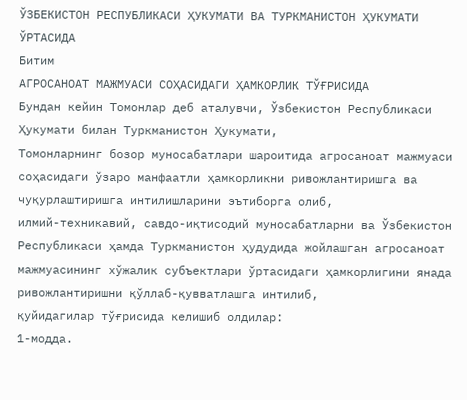ЎЗБЕКИСТОН РЕСПУБЛИКАСИ ҲУКУМАТИ ВА ТУРКМАНИСТОН ҲУКУМАТИ ЎРТАСИДА
Битим
АГРОСАНОАТ МАЖМУАСИ СОҲАСИДАГИ ҲАМКОРЛИК ТЎҒРИСИДА
Бундан кейин Томонлар деб аталувчи, Ўзбекистон Республикаси Ҳукумати билан Туркманистон Ҳукумати,
Томонларнинг бозор муносабатлари шароитида агросаноат мажмуаси соҳасидаги ўзаро манфаатли ҳамкорликни ривожлантиришга ва чуқурлаштиришга интилишларини эътиборга олиб,
илмий-техникавий, савдо-иқтисодий муносабатларни ва Ўзбекистон Республикаси ҳамда Туркманистон ҳудудида жойлашган агросаноат мажмуасининг хўжалик субъектлари ўртасидаги ҳамкорлигини янада ривожлантиришни қўллаб-қувватлашга интилиб,
қуйидагилар тўғрисида келишиб олдилар:
1-модда.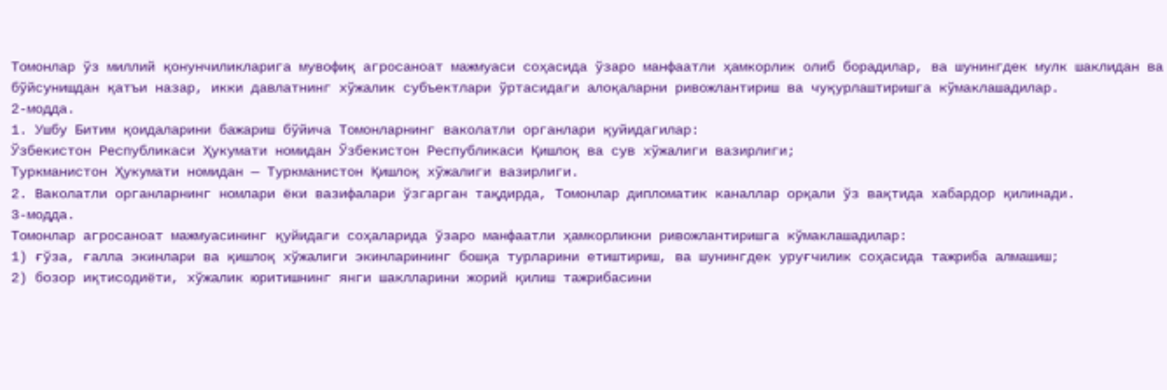Томонлар ўз миллий қонунчиликларига мувофиқ агросаноат мажмуаси соҳасида ўзаро манфаатли ҳамкорлик олиб борадилар, ва шунингдек мулк шаклидан ва бўйсунишдан қатъи назар, икки давлатнинг хўжалик субъектлари ўртасидаги алоқаларни ривожлантириш ва чуқурлаштиришга кўмаклашадилар.
2-модда.
1. Ушбу Битим қоидаларини бажариш бўйича Томонларнинг ваколатли органлари қуйидагилар:
Ўзбекистон Республикаси Ҳукумати номидан Ўзбекистон Республикаси Қишлоқ ва сув хўжалиги вазирлиги;
Туркманистон Ҳукумати номидан — Туркманистон Қишлоқ хўжалиги вазирлиги.
2. Ваколатли органларнинг номлари ёки вазифалари ўзгарган тақдирда, Томонлар дипломатик каналлар орқали ўз вақтида хабардор қилинади.
3-модда.
Томонлар агросаноат мажмуасининг қуйидаги соҳаларида ўзаро манфаатли ҳамкорликни ривожлантиришга кўмаклашадилар:
1) ғўза, ғалла экинлари ва қишлоқ хўжалиги экинларининг бошқа турларини етиштириш, ва шунингдек уруғчилик соҳасида тажриба алмашиш;
2) бозор иқтисодиёти, хўжалик юритишнинг янги шаклларини жорий қилиш тажрибасини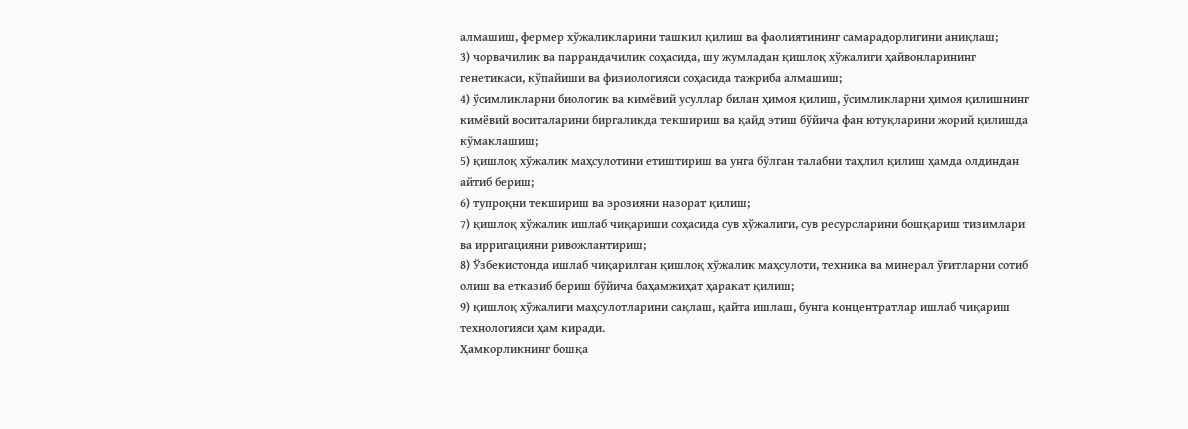алмашиш, фермер хўжаликларини ташкил қилиш ва фаолиятининг самарадорлигини аниқлаш;
3) чорвачилик ва паррандачилик соҳасида, шу жумладан қишлоқ хўжалиги ҳайвонларининг генетикаси, кўпайиши ва физиологияси соҳасида тажриба алмашиш;
4) ўсимликларни биологик ва кимёвий усуллар билан ҳимоя қилиш, ўсимликларни ҳимоя қилишнинг кимёвий воситаларини биргаликда текшириш ва қайд этиш бўйича фан ютуқларини жорий қилишда кўмаклашиш;
5) қишлоқ хўжалик маҳсулотини етиштириш ва унга бўлган талабни таҳлил қилиш ҳамда олдиндан айтиб бериш;
6) тупроқни текшириш ва эрозияни назорат қилиш;
7) қишлоқ хўжалик ишлаб чиқариши соҳасида сув хўжалиги, сув ресурсларини бошқариш тизимлари ва ирригацияни ривожлантириш;
8) Ўзбекистонда ишлаб чиқарилган қишлоқ хўжалик маҳсулоти, техника ва минерал ўғитларни сотиб олиш ва етказиб бериш бўйича баҳамжиҳат ҳаракат қилиш;
9) қишлоқ хўжалиги маҳсулотларини сақлаш, қайта ишлаш, бунга концентратлар ишлаб чиқариш технологияси ҳам киради.
Ҳамкорликнинг бошқа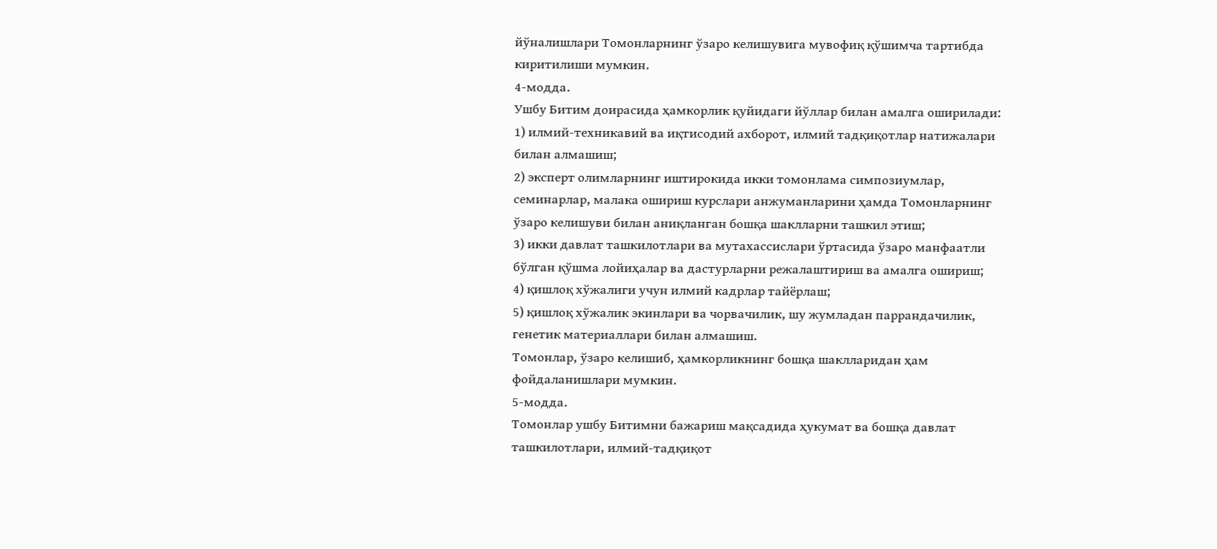йўналишлари Томонларнинг ўзаро келишувига мувофиқ қўшимча тартибда киритилиши мумкин.
4-модда.
Ушбу Битим доирасида ҳамкорлик қуйидаги йўллар билан амалга оширилади:
1) илмий-техникавий ва иқтисодий ахборот, илмий тадқиқотлар натижалари билан алмашиш;
2) эксперт олимларнинг иштирокида икки томонлама симпозиумлар, семинарлар, малака ошириш курслари анжуманларини ҳамда Томонларнинг ўзаро келишуви билан аниқланган бошқа шаклларни ташкил этиш;
3) икки давлат ташкилотлари ва мутахассислари ўртасида ўзаро манфаатли бўлган қўшма лойиҳалар ва дастурларни режалаштириш ва амалга ошириш;
4) қишлоқ хўжалиги учун илмий кадрлар тайёрлаш;
5) қишлоқ хўжалик экинлари ва чорвачилик, шу жумладан паррандачилик, генетик материаллари билан алмашиш.
Томонлар, ўзаро келишиб, ҳамкорликнинг бошқа шаклларидан ҳам фойдаланишлари мумкин.
5-модда.
Томонлар ушбу Битимни бажариш мақсадида ҳукумат ва бошқа давлат ташкилотлари, илмий-тадқиқот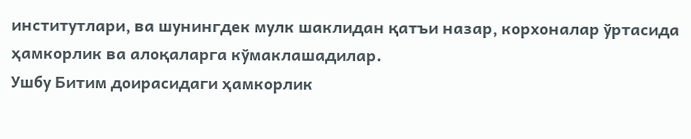институтлари, ва шунингдек мулк шаклидан қатъи назар, корхоналар ўртасида ҳамкорлик ва алоқаларга кўмаклашадилар.
Ушбу Битим доирасидаги ҳамкорлик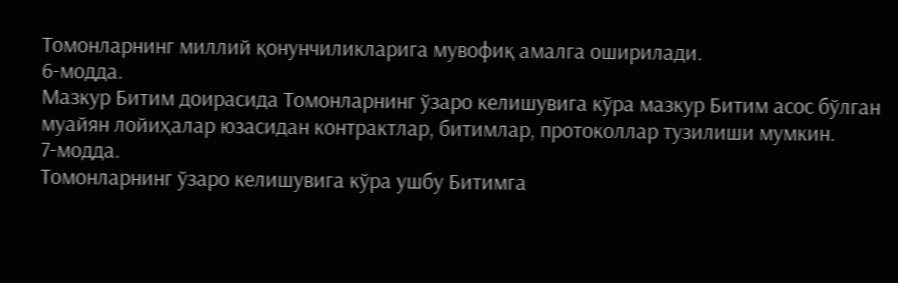Томонларнинг миллий қонунчиликларига мувофиқ амалга оширилади.
6-модда.
Мазкур Битим доирасида Томонларнинг ўзаро келишувига кўра мазкур Битим асос бўлган муайян лойиҳалар юзасидан контрактлар, битимлар, протоколлар тузилиши мумкин.
7-модда.
Томонларнинг ўзаро келишувига кўра ушбу Битимга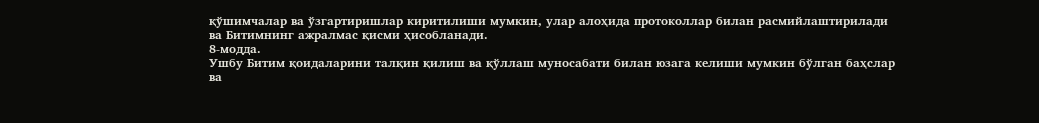қўшимчалар ва ўзгартиришлар киритилиши мумкин, улар алоҳида протоколлар билан расмийлаштирилади ва Битимнинг ажралмас қисми ҳисобланади.
8-модда.
Ушбу Битим қоидаларини талқин қилиш ва қўллаш муносабати билан юзага келиши мумкин бўлган баҳслар ва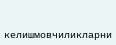келишмовчиликларни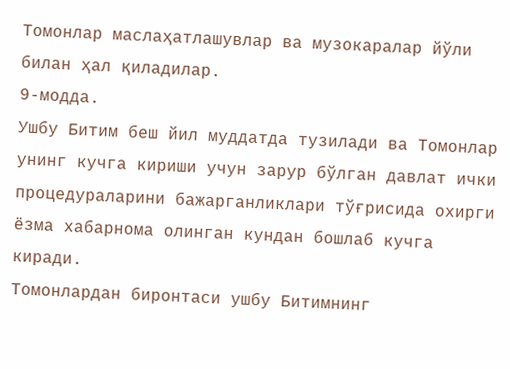Томонлар маслаҳатлашувлар ва музокаралар йўли билан ҳал қиладилар.
9-модда.
Ушбу Битим беш йил муддатда тузилади ва Томонлар унинг кучга кириши учун зарур бўлган давлат ички процедураларини бажарганликлари тўғрисида охирги ёзма хабарнома олинган кундан бошлаб кучга киради.
Томонлардан биронтаси ушбу Битимнинг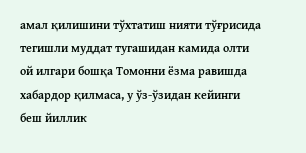амал қилишини тўхтатиш нияти тўғрисида тегишли муддат тугашидан камида олти ой илгари бошқа Томонни ёзма равишда хабардор қилмаса, у ўз-ўзидан кейинги беш йиллик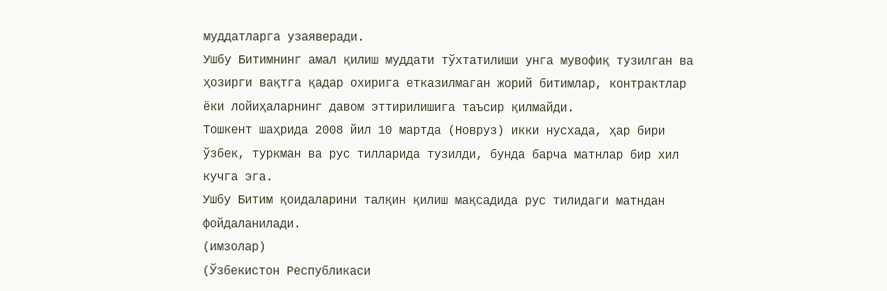муддатларга узаяверади.
Ушбу Битимнинг амал қилиш муддати тўхтатилиши унга мувофиқ тузилган ва ҳозирги вақтга қадар охирига етказилмаган жорий битимлар, контрактлар ёки лойиҳаларнинг давом эттирилишига таъсир қилмайди.
Тошкент шаҳрида 2008 йил 10 мартда (Новруз) икки нусхада, ҳар бири ўзбек, туркман ва рус тилларида тузилди, бунда барча матнлар бир хил кучга эга.
Ушбу Битим қоидаларини талқин қилиш мақсадида рус тилидаги матндан фойдаланилади.
(имзолар)
(Ўзбекистон Республикаси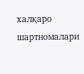халқаро шартномалари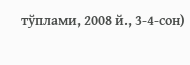тўплами, 2008 й., 3-4-сон)